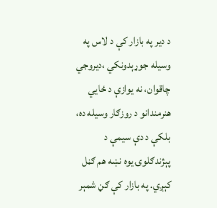د دیر په بازار کې د لاس په وسیله جوړېدونکي ،ديروجي چاقوان، نه یوازې د ځايي هنرمندانو د روزګار وسیله ده، بلکې د دې سیمې د پېژندګلوۍ یوه نښه هم ګڼل کېږي. په بازار کې ګڼ شمېر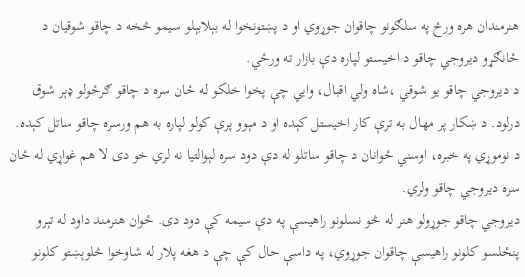هنرمندان هره ورځ په سلګونو چاقوان جوړوي او د پښتونخوا له بېلابېلو سیمو څخه د چاقو شوقیان د ځانګړو ديروجي چاقو د اخیستو لپاره دې بازار ته ورځي.
د دیروجي چاقو یو شوقي ،شاه ولي اقبال، وايي چې پخوا خلکو له ځان سره د چاقو ګرځولو ډېر شوق درلود. د ښکار پر مهال به ترې کار اخیستل کېده او د مېوو پرې کولو لپاره به هم ورسره چاقو ساتل کېده.
د نوموړي په خبره، اوسني ځوانان د چاقو ساتلو له دې دود سره لېوالتیا نه لري خو دی لا هم غواړي له ځان سره ديروجي چاقو ولري.
ديروجي چاقو جوړولو هنر له څو نسلونو راهیسې په دې سیمه کې دود دی. ځوان هنرمند داود له تېرو پنځلسو کلونو راهیسې چاقوان جوړوي، په داسې حال کې چې د هغه پلار له شاوخوا څلوېښتو کلونو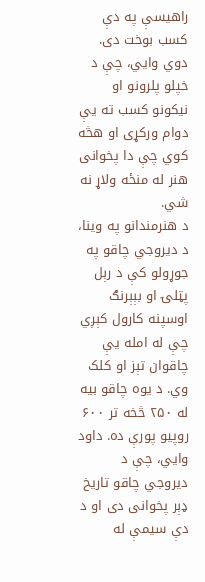راهیسې په دې کسب بوخت دی. دوي وايي، چې د خپلو پلرونو او نیکونو کسب ته یې دوام ورکړی او هڅه کوي چې دا پخوانی هنر له منځه ولاړ نه شي.
د هنرمندانو په وینا، د ديروجي چاقو په جوړولو کې د رېل پټلۍ او بېېرنګ اوسپنه کارول کېږي چې له امله یې چاقوان تېز او کلک وي. د یوه چاقو بیه له ۲۵۰ څخه تر ۶۰۰ روپیو پورې ده. داود وايي، چې د ديروجي چاقو تاریخ ډېر پخوانی دی او د دې سیمې له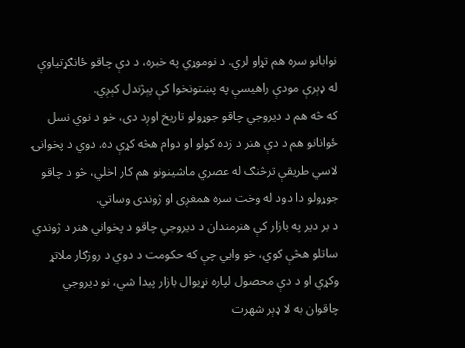نوابانو سره هم تړاو لري. د نوموړي په خبره، د دې چاقو ځانګړتیاوې له ډېرې مودې راهیسې په پښتونخوا کې پېژندل کېږي.
که څه هم د ديروجي چاقو جوړولو تاریخ اوږد دی، خو د نوي نسل ځوانانو هم د دې هنر د زده کولو او دوام هڅه کړې ده. دوي د پخوانۍ لاسي طریقې ترڅنګ له عصري ماشینونو هم کار اخلي، څو د چاقو جوړولو دا دود له وخت سره همغږی او ژوندی وساتي.
د بر دیر په بازار کې هنرمندان د ديروجي چاقو د پخواني هنر د ژوندي ساتلو هڅې کوي، خو وايي چې که حکومت د دوي د روزګار ملاتړ وکړي او د دې محصول لپاره نړیوال بازار پیدا شي، نو ديروجي چاقوان به لا ډېر شهرت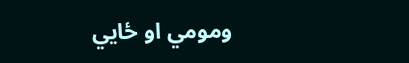ومومي او ځايي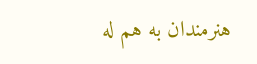هنرمندان به هم له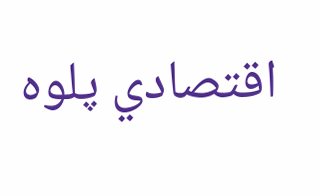اقتصادي پلوه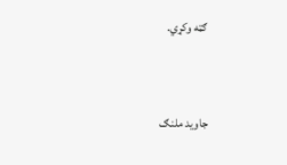ګټه وکړي.


جاوید ملنګ